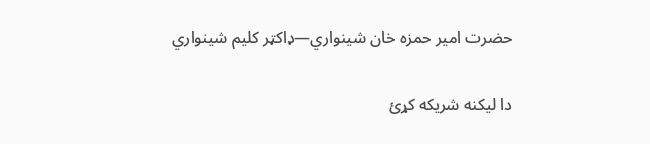حضرت امير حمزه خان شينواري—ډاکټر کليم شينواري

دا ليکنه شريکه کړئ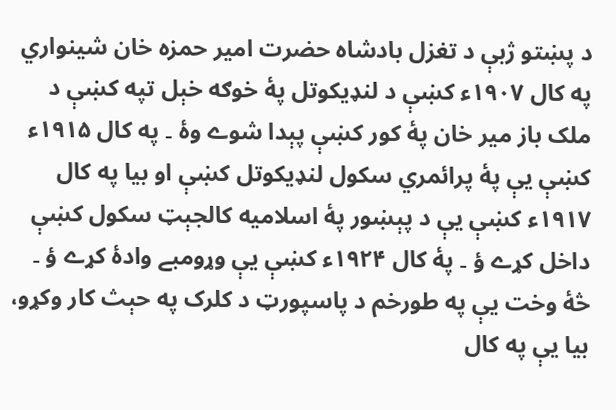د پښتو ژبې د تغزل بادشاه حضرت امير حمزه خان شينواري په کال ۱۹۰۷ء کښې د لنډيکوتل پۀ خوګه خېل تپه کښې د ملک باز مير خان پۀ کور کښې پېدا شوے وۀ ۔ په کال ۱۹۱۵ء کښې يې پۀ پرائمري سکول لنډيکوتل کښې او بيا په کال ۱۹۱۷ء کښې يې د پېښور پۀ اسلاميه کالجېټ سکول کښې داخل کړے ؤ ۔ پۀ کال ۱۹۲۴ء کښې يې وړومبے وادۀ کړے ؤ ۔ څۀ وخت يې په طورخم د پاسپورټ د کلرک په حېث کار وکړو، بيا يې په کال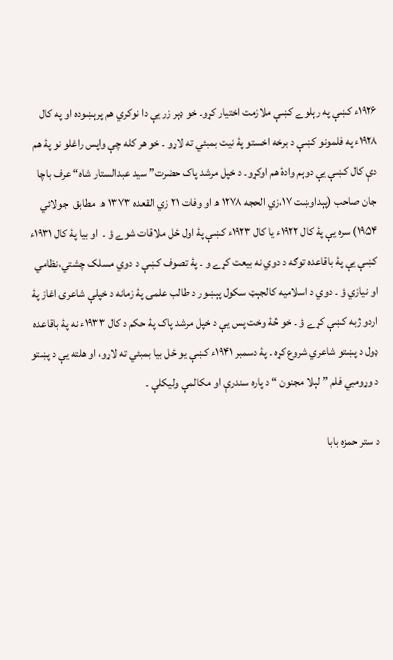۱۹۲۶ء کښې په رېلوے کښې ملازمت اختيار کړو۔ خو ډېر زر يې دا نوکري هم پرېښوده او په کال ۱۹۲۸ء په فلمونو کښې د برخه اخستو پۀ نيت بمبئي ته لاړو ۔ خو هر کله چې واپس راغلو نو پۀ هم دې کال کښې يې دوېم وادۀ هم اوکړو۔ د خپل مرشد پاک حضرت” سيد عبدالستار شاه“ عرف باچا جان صاحب (پېداوښت ۱۷،زي الحجه ۱۲۷۸ ھ او وفات ۲۱ زي القعده ۱۳۷۳ ھ  مطابق  جولائي ۱۹۵۴) سره يې پۀ کال ۱۹۲۲ء يا کال ۱۹۲۳ء کښې پۀ اول ځل ملاقات شوے ؤ ۔  او بيا پۀ کال ۱۹۳۱ء کښې يې پۀ باقاعده توګه د دوي نه بيعت کړے و ۔ پۀ تصوف کښې د دوي مسلک چشتي،نظامي او نيازي ؤ ۔ دوي د اسلاميه کالجېټ سکول پېښور د طالب علمۍ پۀ زمانه د خپلې شاعرۍ اغاز پۀ اردو ژبه کښې کړے ؤ ۔ خو څۀ وخت پس يې د خپل مرشد پاک پۀ حکم د کال ۱۹۳۳ء نه پۀ باقاعده ډول د پښتو شاعري شروع کړه ۔ پۀ دسمبر ۱۹۴۱ء کښې يو ځل بيا بمبئي ته لاړو، او هلته يې د پښتو د وړومبي فلم ” لېلا مجنون “ د پاره سندرې او مکالمې وليکلې ۔

د ستر حمزه بابا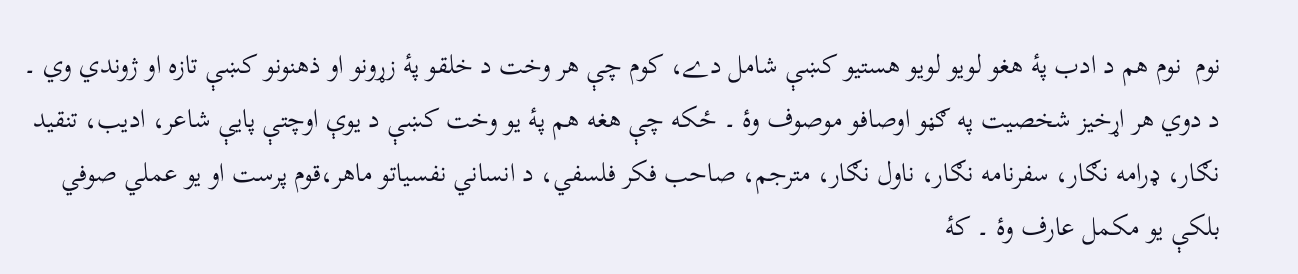نوم  نوم هم د ادب پۀ هغو لويو لويو هستيو کښې شامل دے، کوم چې هر وخت د خلقو پۀ زړونو او ذهنونو کښې تازه او ژوندي وي ۔ د دوي هر اړخيز شخصيت په ګڼو اوصافو موصوف وۀ ۔ ځکه چې هغه هم پۀ يو وخت کښې د يوې اوچتې پايې شاعر، اديب، تنقيد نګار، ډرامه نګار، سفرنامه نګار، ناول نګار، مترجم، صاحب فکر فلسفي، د انساني نفسياتو ماهر،قوم پرست او يو عملي صوفي بلکې يو مکمل عارف وۀ ۔ کۀ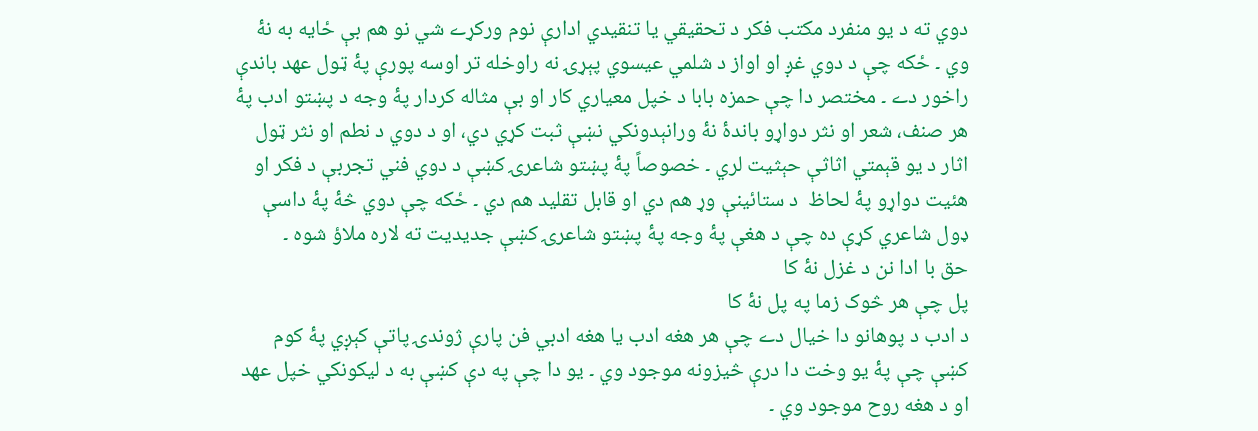دوي ته د يو منفرد مکتب فکر د تحقيقي يا تنقيدي ادارې نوم ورکړے شي نو هم بې ځايه به نۀ وي ۔ ځکه چې د دوي غږ او اواز د شلمي عيسوي پېړۍ نه راوخله تر اوسه پورې پۀ ټول عهد باندې راخور دے ۔ مختصر دا چې حمزه بابا د خپل معياري کار او بې مثاله کردار پۀ وجه د پښتو ادب پۀ هر صنف، شعر او نثر دواړو باندۀ نۀ ورانېدونکي نښې ثبت کړي دي، او د دوي د نطم او نثر ټول اثار د يو قېمتي اثاثې حېثيت لري ۔ خصوصاً پۀ پښتو شاعرۍ کښې د دوي فني تجربې د فکر او هئيت دواړو پۀ لحاظ  د ستائينې وړ هم دي او قابل تقليد هم دي ۔ ځکه چې دوي څۀ پۀ داسې ډول شاعري کړې ده چې د هغې پۀ وجه پۀ پښتو شاعرۍ کښې جديديت ته لاره ملاؤ شوه ۔
حق با ادا نن د غزل نۀ کا
پل چې هر څوک زما په پل نۀ کا
د ادب د پوهانو دا خيال دے چې هر هغه ادب يا هغه ادبي فن پارې ژوندۍ پاتې کېږي پۀ کوم کښې چې پۀ يو وخت دا درې څيزونه موجود وي ۔ يو دا چې په دې کښې به د ليکونکي خپل عهد او د هغه روح موجود وي ۔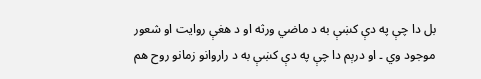بل دا چې په دې کښې به د ماضي ورثه او د هغې روايت او شعور موجود وي ۔ او درېم دا چې په دې کښې به د راروانو زمانو روح هم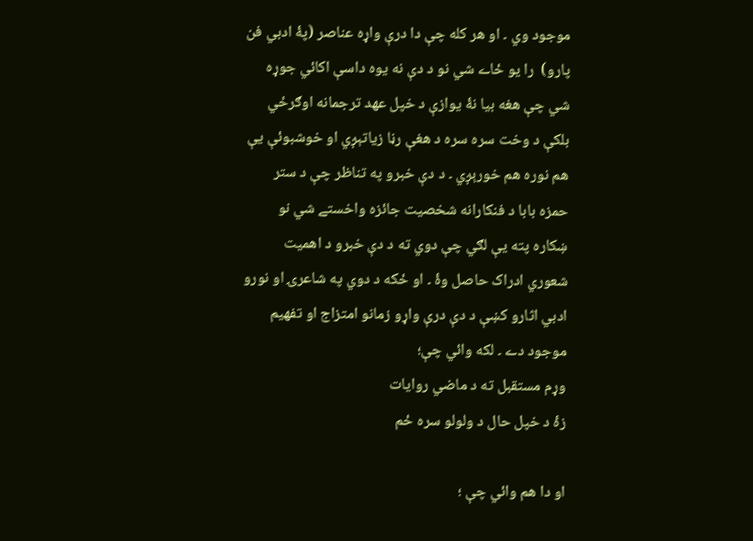موجود وي ۔ او هر کله چې دا درې واړه عناصر (پۀ ادبي فن پارو)  را يو ځاے شي نو د دې نه يوه داسې اکائي جوړه شي چې هغه بيا نۀ يوازې د خپل عهد ترجمانه اوګرځي بلکې د وخت سره سره د هغې رڼا زياتېږي او خوشبوئې يې هم نوره هم خورېږي ۔ د دې خبرو په تناظر چې د ستر حمزه بابا د فنکارانه شخصيت جائزه واخستے شي نو ښکاره پته يې لګي چې دوي ته د دې خبرو د اهميت شعوري ادراک حاصل وۀ ۔ او ځکه د دوي په شاعرۍ او نورو ادبي اثارو کښې د دې درې واړو زمانو امتزاج او تفهيم موجود دے ۔ لکه وائي چې؛
وړم مستقبل ته د ماضي روايات
زۀ د خپل حال د ولولو سره ځم

او دا هم وائي چې ؛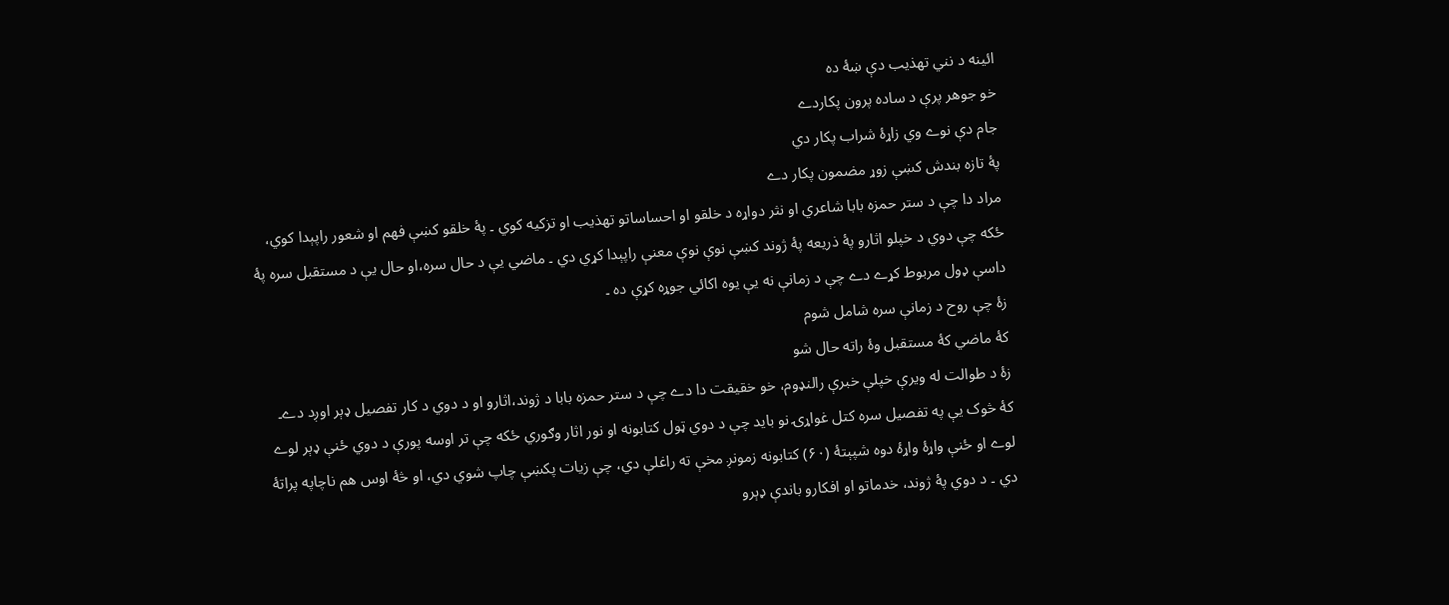ائينه د نني تهذيب دې ښۀ ده
خو جوهر پرې د ساده پرون پکاردے
جام دې نوے وي زاړۀ شراب پکار دي
پۀ تازه بندش کښې زوړ مضمون پکار دے
مراد دا چې د ستر حمزه بابا شاعري او نثر دواړه د خلقو او احساساتو تهذيب او تزکيه کوي ۔ پۀ خلقو کښې فهم او شعور راپېدا کوي، ځکه چې دوي د خپلو اثارو پۀ ذريعه پۀ ژوند کښې نوې نوې معنې راپېدا کړي دي ۔ ماضي يې د حال سره،او حال يې د مستقبل سره پۀ داسې ډول مربوط کړے دے چې د زمانې نه يې يوه اکائي جوړه کړې ده ۔
زۀ چې روح د زمانې سره شامل شوم
کۀ ماضي کۀ مستقبل وۀ راته حال شو
زۀ د طوالت له ويرې خپلې خبرې رالنډوم، خو خقيقت دا دے چې د ستر حمزه بابا د ژوند،اثارو او د دوي د کار تفصيل ډېر اوږد دے۔ کۀ څوک يې په تفصيل سره کتل غواړۍ نو بايد چې د دوي ټول کتابونه او نور اثار وګوري ځکه چې تر اوسه پورې د دوي ځنې ډېر لوے لوے او ځنې واړۀ واړۀ دوه شپېتۀ (۶۰) کتابونه زمونږ مخې ته راغلې دي، چې زيات پکښې چاپ شوي دي، او څۀ اوس هم ناچاپه پراتۀ دي ۔ د دوي پۀ ژوند، خدماتو او افکارو باندې ډېرو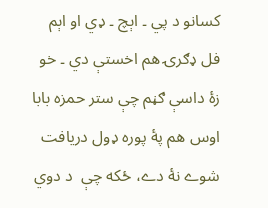کسانو د پي ۔ اېچ ۔ ډي او اېم فل ډګرۍ هم اخستې دي ۔ خو زۀ داسې ګڼم چې ستر حمزه بابا اوس هم پۀ پوره ډول دريافت شوے نۀ دے، ځکه چې  د دوي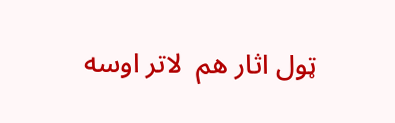ټول اثار هم  لاتر اوسه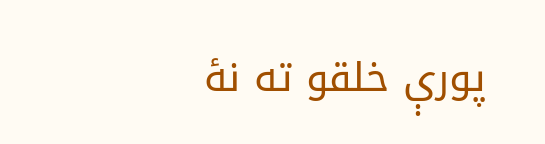پورې خلقو ته نۀ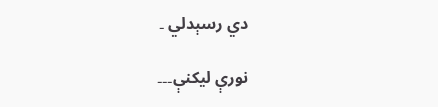دي رسېدلي ۔

نورې ليکنې۔۔۔